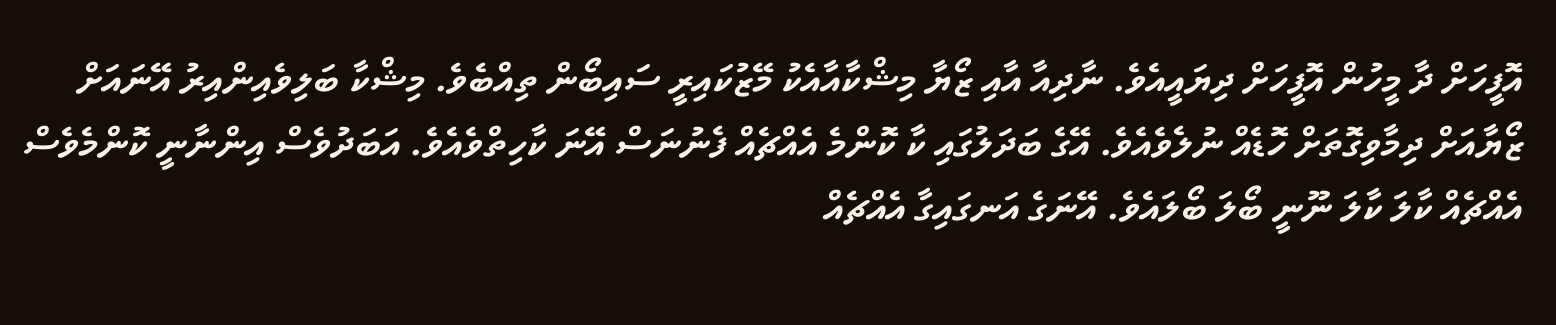އޮފީހަށް ދާ މީހުން އޮފީހަށް ދިޔައީއެވެ. ނާދިއާ އާއި ޒޯޔާ މިޝްކާއާއެކު މޭޒުކައިރީ ސައިބޯން ތިއްބެވެ. މިޝްކާ ބަލިވެއިންއިރު އޭނައަށް ޒޯޔާއަށް ދިމާވިގޮތަށް ހޮޑެއް ނުލެވެއެވެ. އޭގެ ބަދަލުގައި ކާ ކޮންމެ އެއްޗެއް ފެނުނަސް އޭނަ ކާހިތްވެއެވެ. އަބަދުވެސް އިންނާނީ ކޮންމެވެސް އެއްޗެއް ކާލަ ކާލަ ނޫނީ ބޯލަ ބޯލައެވެ. އޭނަގެ އަނގައިގާ އެއްޗެއް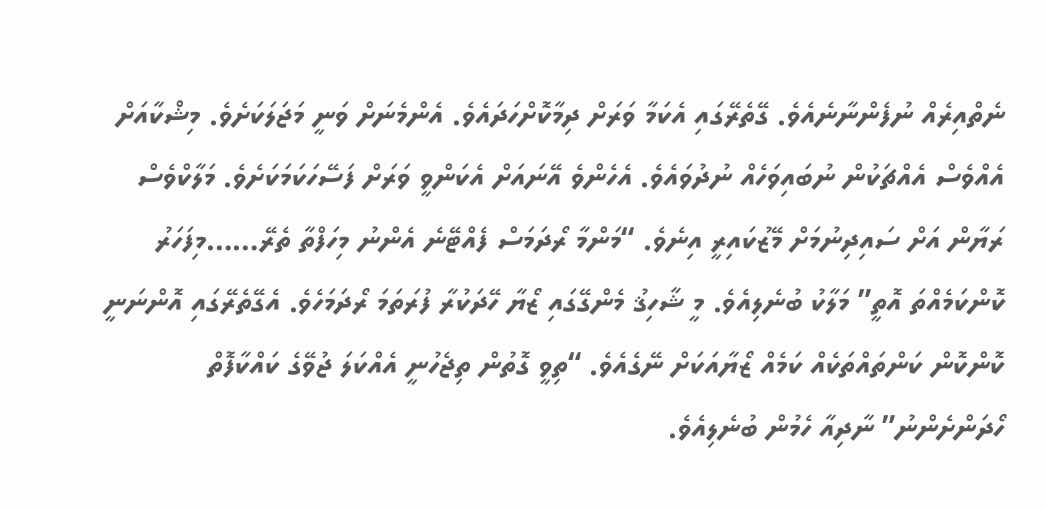ނެތްއިރެއް ނުފެންނާނެއެވެ. ގޭތެރޭގައި އެކަމާ ވަރަށް ދިމާކޮށްހަދައެވެ. އެންމެނަށް ވަނީ މަޖަލަކަށެވެ. މިޝްކާއަށް އެއްވެސް އެއްޗަކުން ނުބައިވަހެއް ނުދުވައެވެ. އެހެންވެ އޭނައަށް އެކަންވީ ވަރަށް ފަސޭހަކަމަކަށެވެ. މަލާކްވެސް ރަޔާން އަށް ސައިދިނުމަށް މޭޒުކައިރީ އިނެވެ. “މަންމާ ރޯދަމަސް ފެއްޓޭނެ އެންނު މިހަފްތާ ތެރޭ……މިފަހަރު ކޮންކަމެއްތަ އޮތީ” މަލާކު ބުނެލިއެވެ. މީ ޝާހިޤު މެންގޭގައި ޒޯޔާ ހޭދަކުރާ ފުރަތަމަ ރޯދަމަހެވެ. އެގޭތެރޭގައި އޮންނަނީ ކޮންކޮން ކަންތައްތަކެއް ކަމެއް ޒޯޔާއަކަށް ނޭގެއެވެ. “ތިވީ ގޮތުން ތިޖެހުނީ އެއްކަލަ ޖުވޭގެ ކައްކާފޮތް ހޯދަންށެންނު” ނާދިއާ ހެމުން ބުނެލިއެވެ.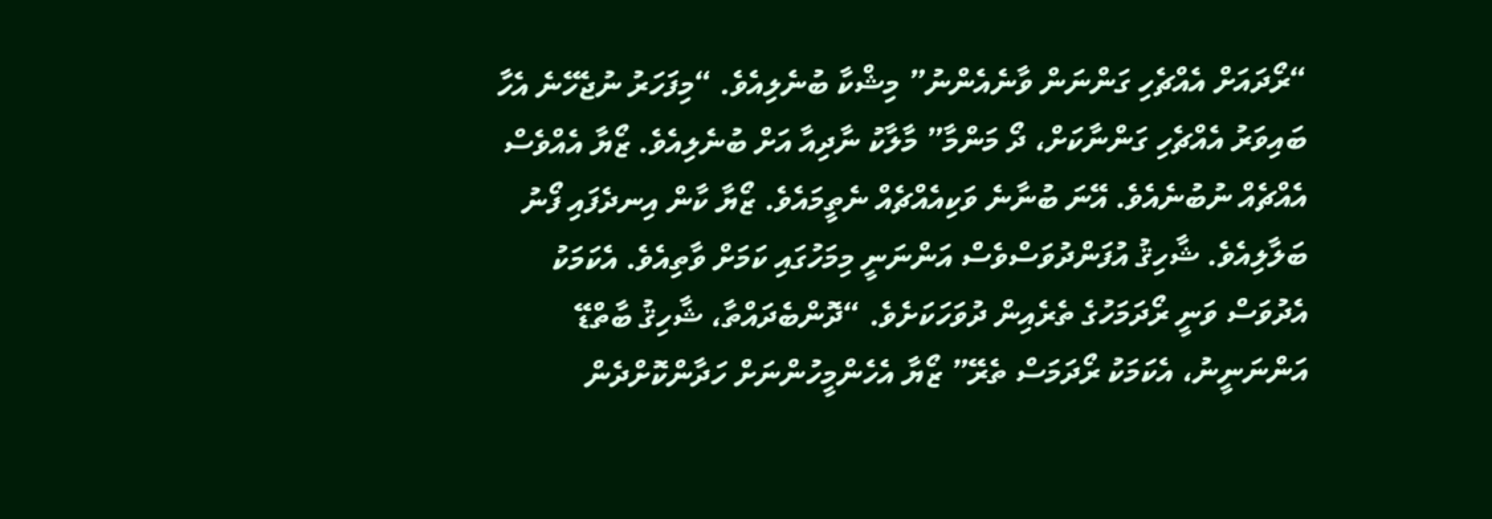“ރޯދައަށް އެއްޗެހި ގަންނަން ވާނެއެންނު” މިޝްކާ ބުނެލިއެވެ. “މިފަހަރު ނުޖެހޭނެ އެހާ ބައިވަރު އެއްޗެހި ގަންނާކަށް، ދޯ މަންމާ” މާލާކު ނާދިއާ އަށް ބުނެލިއެވެ. ޒޯޔާ އެއްވެސް އެއްޗެއް ނުބުނެއެވެ. އޭނަ ބުނާނެ ވަކިއެއްޗެއް ނެތީމައެވެ. ޒޯޔާ ކާން އިނދެފައި ފޯނު ބަލާލިއެވެ. ޝާހިޤު އުފަންދުވަސްވެސް އަންނަނީ މިމަހުގައި ކަމަށް ވާތިއެވެ. އެކަމަކު އެދުވަސް ވަނީ ރޯދަމަހުގެ ތެރެއިން ދުވަހަކަށެވެ. “ދޮންބެދައްތާ، ޝާހިޤު ބާތްޑޭ އަންނަނީނު، އެކަމަކު ރޯދަމަސް ތެރޭ” ޒޯޔާ އެހެންމީހުންނަށް ހަދާންކޮށްދެން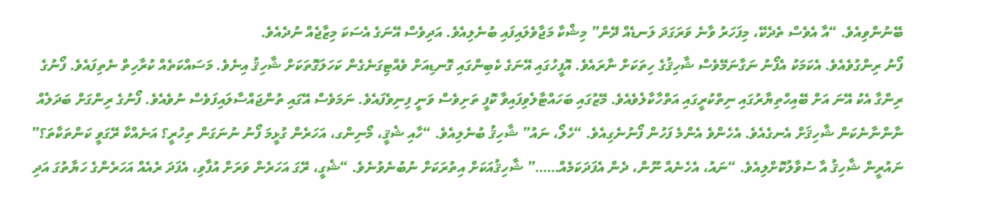ބޭނުންވިއެވެ. “އާ އެވެސް ތެދެކޭ، މިފަހަރު ވާނެ ވަރަގަދަ ލަނޑެއް ދޭން” މިޝްކާ މަޖާވެލައިފައި ބުނެލިއެވެ. އަދިވެސް އޭނަގެ އެސަކަ މިޒާޖެއް ނުދެއެވެ.
ފޯނު ރިންގުވެއެވެ. އެކަމަކު އެފޯނު ނަގާނަމޭވެސް ޝާހިޤުގެ ހިތަކަށް ނާރައެވެ. އޮފީހުގައި އޭނަގެ ކެބިންގައި ގޮނޑިއަށް ވެއްޓިގަނެގެން ކަހަލަގޮތަކަށް ޝާހިޤު އިނެވެ. މަސައްކަތެއް ކުރާހިތް ނެތިފައެވެ. ފޯނުގެ ރިންގާ އެކު އޭނަ އަށް ބޭއިހްތިޔާރުގައި ނިތްކުރީގައި އަތްހާކާލެވެއެވެ. މޭޒުގައި ބަހައްޓާލެވިފައިވާ ކޮފީ ތަށިވެސް ވަނީ ފިނިވެފައެވެ. ނަމަވެސް އޭގައި ތުންޖައްސާލައިފަވެސް ނުވެއެވެ. ފޯނުގެ ރިންގަށް ބަދަލެއް ނާންނާނެކަން ޝާހިޤަށް އެނގެއެވެ. އެހެންވެ އެންމެ ފަހުން ފޯނުނެގިއެވެ. “ހެލޯ، ނައު” ޝާހިޤު ބުނެލިއެވެ. “ހާއި ޝެޤީ، މޯނިންގ، އަހަރެން ގުޅީމަ ފޯނު ނުނަގަން ތިހުރީ؟ އަނެއްކާ ރޭގަވީ ކަންތަކާތަ؟” ނައުރީން ޝާހިޤު އާ ސުވާލުކޮށްލިއެވެ. “ނައު، އެހެނެއް ނޫން، ދެން އެފަދަކަމެއް……” ޝާހިޤުއަކަށް އިތުރަކަށް ނުބުނެވުނެވެ. “ޝެގީ، ރޭގަ އަހަރެން ވަރަށް އުފާވި، އެފަދަ ރެއެއް އަހަރެންގެ ހަޔާތުގަ އަދި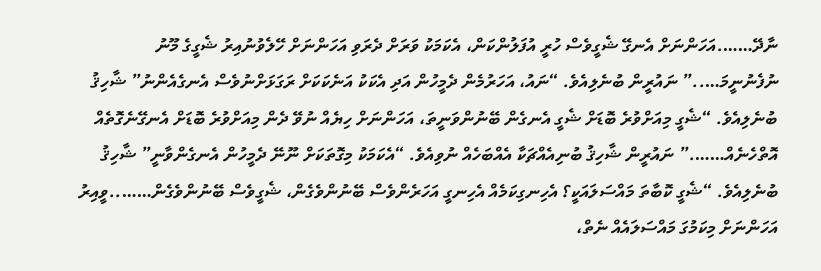ނާދޭ…….އަހަންނަށް އެނގޭ ޝެގީވެސް ހުރީ އުފަލުންކަން، އެކަމަކު ވަރަށް ދެރަވި އަހަންނަށް ހޭލެވުނުއިރު ޝެގީގެ މޫނު ނުފެނުނީމަ…..” ނައުރީން ބުނެލިއެވެ. “ނައު، އަހަރުމެން ދެމީހުން އަދި އެކަކު އަނެކަކަށް ރަގަޅަށްނުވެސް އެނގެއެންނު” ޝާހިޤު ބުނެލިއެވެ. “ޝެގީ މިއަށްވުރެ ބޮޑަށް ޝެގީ އެނގެން ބޭނުންވަނީތަ، އަހަންނަށް ހިޔެއް ނުވޭ ދެން މިއަށްވުރެ ބޮޑަށް އެނގޭނެގޮތެއް އޮތްހެނެއް…….” ނައުރީން ޝާހިޤު ބުނިއެއްޗަކާ އެއްބަހެއް ނުވިއެވެ. “އެކަމަކު މިގޮތަކަށް ނޫނޭ ދެމީހުން އެނގެންވާނީ” ޝާހިޤު ބުނެލިއެވެ. “ޝެގީ ކޮބާތަ މައްސަލައަކީ؟ އެހިނގިކަމެއް އެހިނގީ އަހަރެންވެސް ބޭނުންވެގެން، ޝެގީވެސް ބޭނުންވެގެން……..ވީއިރު އަހަންނަށް މިކަމުގަ މައްސަލައެއް ނެތް،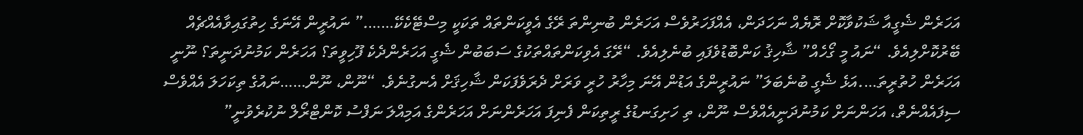އަހަރެން ޝެގީއާ ޝަކުވާކޮށް ރޮޔެއް ނަހަދަން، އެއްފަހަރުވެސް އަހަރެން ބުނިންތަ ރޭގެ އެވީކަންތައް ތަކަކީ މިސްޓޭކެކޭ…….” ނައުރީން އޭނަގެ ހިތުގައިވާއެއްޗެއް ބޭރުކޮށްލިއެވެ. “ނައު މީ ގޯހެއް” ޝާހިޤު ކަންބޮޑުވެފައި ބުނެލިއެވެ. “ރޭގަ އެވިކަންތައްތަކުގެ ސަބަބުން ޝެގީ އަހަރެންދެކެ ފޫހިވީތަ؟ އަހަރެން ކަމުނުދަނީތަ؟ ނޫނީ އަހަރެން ހުތުރީތަ….އަޅެ ޝެގީ ބުނެބަލަ” ނައުރީންގެ އަޑުން އޭނަ މިހާރު ހުރީ ވަރަށް ދެރަވެފަކަން ޝާހިޤަށް އެނގުނެވެ. “ނޫން، ނޫން……ނައުގެ ތިކަހަލަ އެއްވެސް ސިފައެއްނެތް، އަހަންނަށް ކަމުނުދަނީއެއްވެސް ނޫން، ތި ހަށިގަނޑުގެ ރީތިކަން ފެނިފަ އަހަރެންނަށް އަހަރެންގެ އަމިއްލަ ނަފްސު ކޮންޓްރޯލް ނުކުރެވުނީ”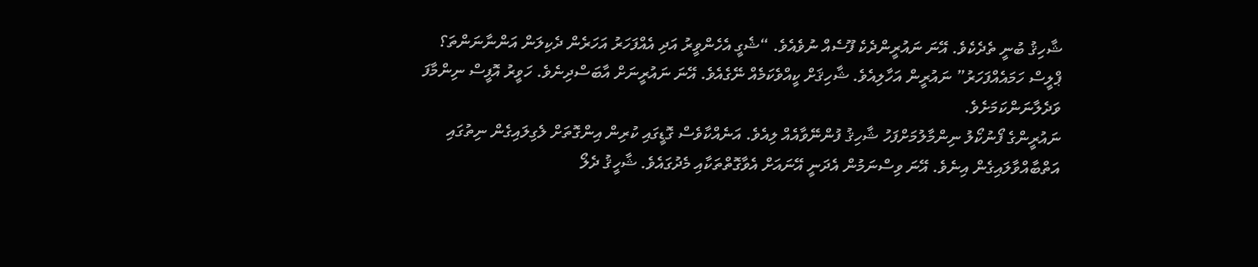ޝާހިޤު ބުނީ ތެދެކެވެ. އޭނަ ނައުރީންދެކެ ފޫސެއް ނުވެއެވެ. “ޝެގީ އެހެންވީރު އަދި އެއްފަހަރު އަހަރެން ދެކިލަން އަންނާނަންތަ؟ ޕްލީސް ހަމައެއްފަހަރު” ނައުރީން އަހާލިއެވެ. ޝާހިޤަށް ކީއްވެކަމެއް ނޭގެއެވެ. އޭނަ ނައުރީނަށް އާބަސްދިނެވެ. ހަވީރު އޮފީސް ނިންމާފަ ވަދެލާނަންކަމަށެވެ.
ނައުރީންގެ ފޯނުކޯލު ނިންމާލުމަށްފަހު ޝާހިޤު ފުންނޭވާއެއް ލިއެވެ. އަނެއްކާވެސް ގޮޑީގައި ކުރިން އިންގޮތަށް ލެގިލައިގެން ނިތުގައި އަތްބާއްވާލައިގެން އިނެވެ. އޭނަ ވިސްނަމުން އެދަނީ އޭނައަށް އެވާގޮތްތަކާއި މެދުގައެވެ. ޝާހީޤު ދެލޯ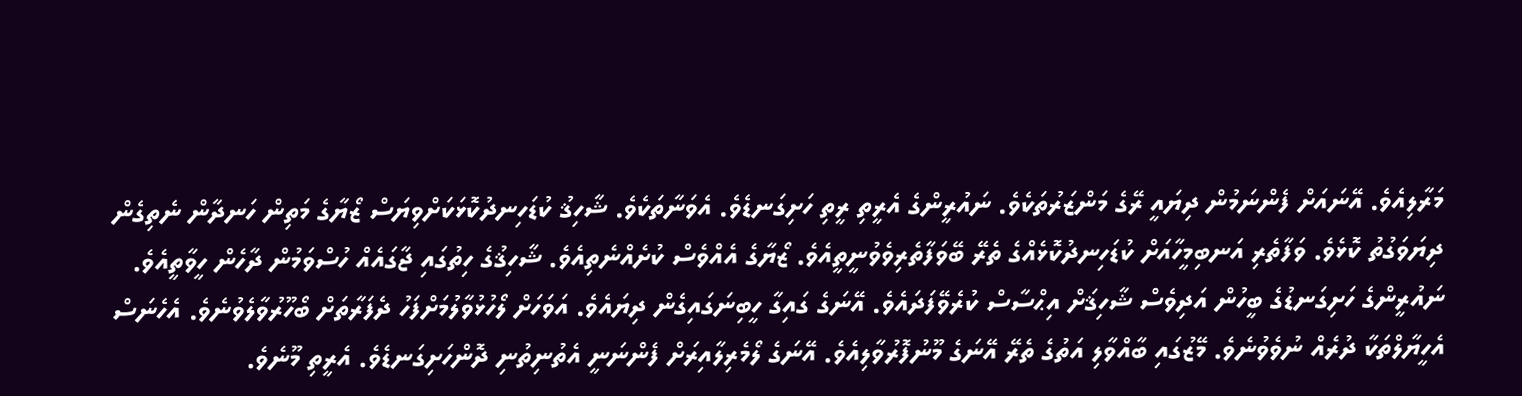މަރާލިއެވެ. އޭނައަށް ފެންނަމުން ދިޔައީ ރޭގެ މަންޒަރުތަކެވެ. ނައުރީންގެ އެރީތި ރީތި ހަށިގަނޑެވެ. އެވަނާތަކެވެ. ޝާހިޤު ކުޑަހިނދުކޮޅަކަށްވިޔަސް ޒޯޔާގެ މަތިން ހަނދާން ނެތިގެން ދިޔަވަގުތު ކޮޅެވެ. ވަފާތެރި އަނބިމީހާއަށް ކުޑަހިނދުކޮޅެއްގެ ތެރޭ ބޭވަފާތެރިވެވުނީތީއެވެ. ޒޯޔާގެ އެއްވެސް ކުށެއްނެތިއެވެ. ޝާހިޤުގެ ހިތުގައި ޖާގައެއް ހުސްވަމުން ދާހެން ހީވާތީއެވެ. ނައުރީންގެ ހަށިގަނޑުގެ ބީހުން އަދިވެސް ޝާހިޤަށް އިޙްސާސް ކުރެވޭފަދައެވެ. އޭނަގެ ގައިގާ ހީބިނަގައިގެން ދިޔައެވެ. އަވަހަށް ލޯހުޅުވާލުމަށްފަހު ދެފަރާތަށް ބޯހޫރުވާލެވުނެވެ. އެހެނަސް އެހީޔާލްތަކާ ދުރެއް ނުވެވުނެވެ. މޭޒުގައި ބާއްވާލި އަތުގެ ތެރޭ އޭނަގެ މޫނުފޮރުވާލިއެވެ. އޭނަގެ ލޯމެރިލާއިރަށް ފެންނަނީ އެތުނިތުނި ދޮންހަށިގަނޑެވެ. އެރީތި މޫނެވެ.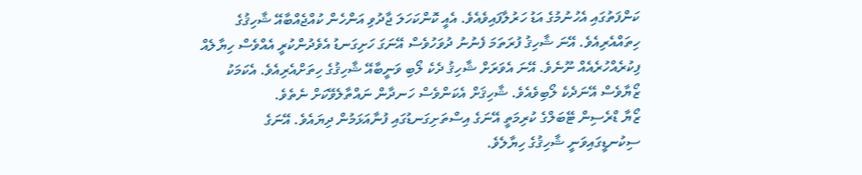ކަންފަތުގައި އެހުނުމުގެ އަޑު ހަރުލާފައިވެއެވެ. އެއީ ކޮންކަހަލަ ޖާދުވި އަންހެން ކުއްޖެއްބާއޭ ޝާހިޤުގެ ހިތައްއެރިއެވެ. އޭނަ ޝާހިޤު ފުރަތަމަ ފެނުނު ދުވަހުވެސް އޭނަގަ ހަށިގަނޑު އެވެދުންކުރީ އެއްވެސް ހިޔާލެއް ފިކުރެއްހުރެއެއް ނޫނެވެ. އޭނަ އެވަރަށް ޝާހިޤު ދެކެ ލޯބި ވަނީބާއޭ ޝާހިޤުގެ ހިތަށްއެރިއެވެ. އެކަމަކު ޒޯޔާވެސް އޭނަދެކެ ލޯބިވެއެވެ. ޝާހިޤަށް އެކަންވެސް ހަނދާން ނައްތާލެވޭކަށް ނެތެވެ.
ޒޯޔާ ޑްރެސިން ޓޭބަލްގެ ކުރިމަތީ އޭނަގެ އިސްތަށިގަނޑުގައި ފުނާއަޅަމުން ދިޔައެވެ. އޭނަގެ ސިކުނޑީގައިވަނީ ޝާހިޤުގެ ހިޔާލެވެ.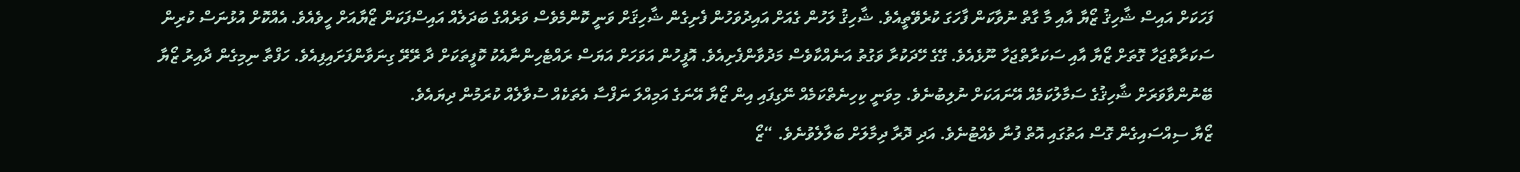ފަހަކަށް އައިސް ޝާހިޤު ޒޯޔާ އާއި މާ ގާތް ނުވާކަން ފާހަގަ ކުރެވޭތީއެވެ. ޝާހިޤު ލަހުން ގެއަށް އައިދުވަހުން ފެށިގެން ޝާހިޤަށް ވަނީ ކޮންމެވެސް ވަރެއްގެ ބަދަލެއް އައިސްފަކަން ޒޯޔާއަށް ހީވެއެވެ. އެއްކޮށް އުޅުނަސް ކުރިން ސަކަރާތްޖަހާ ގޮތަށް ޒޯޔާ އާއި ސަކަރާތްޖަހާ ނޫޅެއެވެ. ގޭގެ ހޭދަކުރާ ވަގުތު އަނެއްކާވެސް މަދުވާންފެށިއެވެ. އޮފީހުން އަވަހަށް އަޔަސް ރައްޓެހިންނާއެކު ކޮފީތަކަށް ދާ ރޭރޭ ގިނަވާންފަށައިފިއެވެ. ހަފްތާ ނިމިގެން ދާއިރު ޒޯޔާ ބޭނުންވާވަރަށް ޝާހިޤުގެ ސަމާލުކަމެއް އޭނައަކަށް ނުލިބުނެވެ. މިވަނީ ކިހިނެތްކަމެއް ނޭގިފައި އިން ޒޯޔާ އޭނަގެ އަމިއްލަ ނަފްސާ އެތަކެއް ސުވާލެއް ކުރަމުން ދިޔައެވެ.
ޒޯޔާ ސިއްސައިގެން ގޮސް އަތުގައި އޮތް ފުނާ ވެއްޓުނެވެ. އަދި ދޮރާ ދިމާލަށް ބަލާލެވުނެވެ. “ޒޯ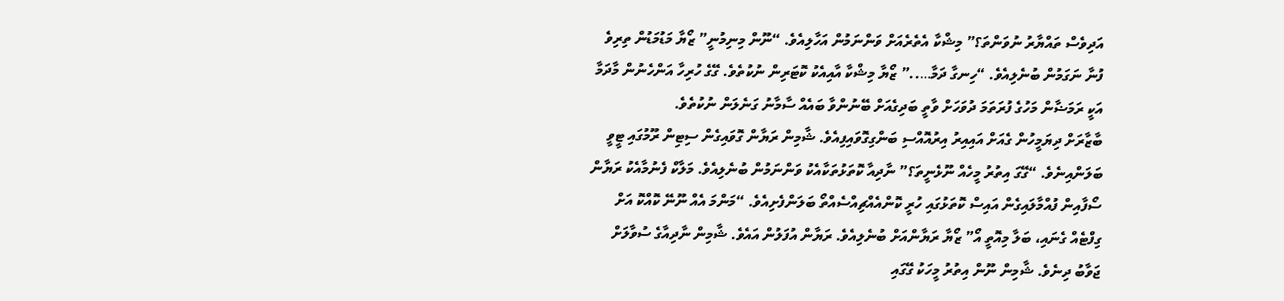އަދިވެސް ތައްޔާރު ނުވަންތަ؟” މިޝްކާ އެތެރެއަށް ވަންނަމުން އަހާލިއެވެ. “ނޫން މިނިމުނީ” ޒޯޔާ މަޑުމަޑުން ތިރިވެ ފުނާ ނަގަމުން ބުނެލިއެވެ. “ހިނގާ ދަމާ…..” ޒޯޔާ މިޝްކާ އާއިއެކު ކޮޓަރިން ނުކުތެވެ. ގޭގެ ހުރިހާ އަންހެނުން މާދަމާ އަކީ ރަމަޟާން މަހުގެ ފުރަތަމަ ދުވަހަށް ވާތީ ބަދިގެއަށް ބޭނުންވާ ބައެއް ސާމާނު ގަނެލަން ނުކުތެވެ.
ބާޒާރަށް ދިޔަމީހުން ގެއަށް އައިއިރު އިރުއޮއްސި ބަންގިގޮވައިފިއެވެ. ޝާމިން ރަޔާން ގޮވައިގެން ސިޓިން ރޫމުގައި ޓީވީ ބަލަންއިނެވެ. “ގޭގަ އިތުރު މީހެއް ނޫޅެނީތަ؟” ނާދިއާ ކޮތަޅުތަކާއެކު ވަންނަމުން ބުނެލިއެވެ. މަލާކް ފެނުމާއެކު ރަޔާން ސޯފާއިން ފުއްމާލައިގެން އައިސް ކޮތަޅުގައި ހުރީ ކޮންއެއްޗިއްސެއްތޯ ބަލަންފެށިއެވެ. “މަންމަ އެއް ނޫނޭ ކޮއްކޮ އަށް ގިފްޓެއް ގެނައި، ބަލާ މިއޮތީ އޯ” ޒޯޔާ ރަޔާންއަށް ބުނެލިއެވެ. ރަޔާން އުފަލުން އައެވެ. ޝާމިން ނާދިއާގެ ސުވާލަށް ޖަވާބު ދިނެވެ. ޝާމިން ނޫން އިތުރު މީހަކު ގޭގައި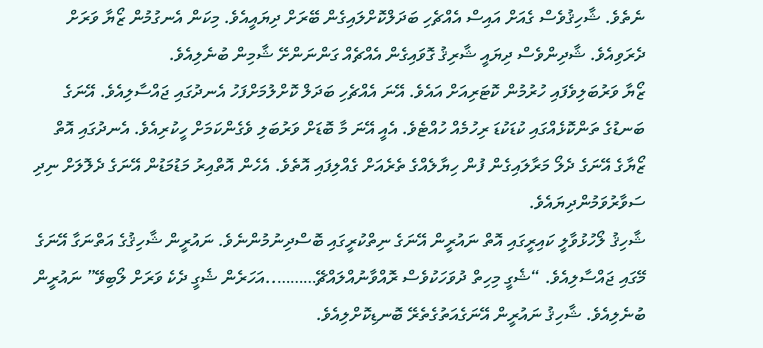ނެތެވެ. ޝާހިޤުވެސް ގެއަށް އައިސް އެއްޗެހި ބަދަލްކޮށްލައިގެން ބޭރަށް ދިޔައީއެވެ. މިކަން އެނގުމުން ޒޯޔާ ވަރަށް ދެރަވިއެވެ. ޝާދިންވެސް ދިޔައީ ޝާރިޤު ގޮވައިގެން އެއްޗެއް ގަންނަންށޭ ޝާމިން ބުނެލިއެވެ.
ޒޯޔާ ވަރުބަލިވެފައި ހުރުމުން ކޮޓަރިއަށް އައެވެ. އޭނަ އެއްޗެހި ބަދަލް ކޮށްލުމަށްފަހު އެނދުގައި ޖައްސާލިއެވެ. އޭނަގެ ބަނޑުގެ ތަންކޮޅެއްގައި ކުޑަކުޑަ ރިހުމެއް ހުއްޓެވެ. އެއީ އޭނަ މާ ބޮޑަށް ވަރުބަލި ވެގެންކަމަށް ހީކުރިއެވެ. އެނދުގައި އޮތް ޒޯޔާގެ އޭނަގެ ދެލޯ މަރާލައިގެން ފުން ހިޔާލެއްގެ ތެރެއަށް ގެއްލިފައި އޮތެވެ. އެހެން އޮތްއިރު މަޑުމަޑުން އޭނަގެ ދެލޮލަށް ނިދި ސަވާރުވަމުންދިޔައެވެ.
ޝާހިޤު ލޯހުޅުވާލީ ކައިރީގައި އޮތް ނައުރީން އޭނަގެ ނިތްކުރީގައި ބޮސްދިނުމުންނެވެ. ނައުރީން ޝާހިޤުގެ އަތްނަގާ އޭނަގެ މޭގައި ޖައްސާލިއެވެ. “ޝެގީ މިހިތް ދުވަހަކުވެސް ރޮއްވާނުއްލައްޗޭ………..އަހަރެން ޝެގީ ދެކެ ވަރަށް ލޯބިވޭ” ނައުރީން ބުނެލިއެވެ. ޝާހިޤު ނައުރީން އޭނަގެއަތުގެތެރޭ ބޮނޑިކޮށްލިއެވެ.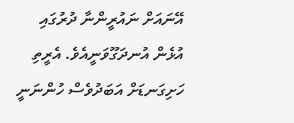އޭނައަށް ނައުރީންނާ ދުރުގައި އުޅެން އުނދަގޫވަނީއެވެ. އެރީތި ހަށިގަނޑަށް އަބަދުވެސް ހުންނަނީ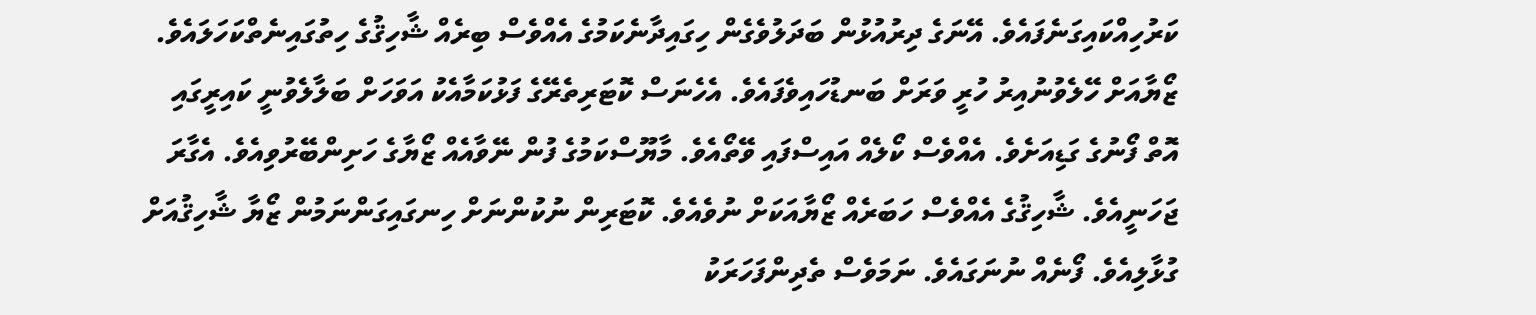ކަރުހިއްކައިގަނެފައެވެ. އޭނަގެ ދިރުއުޅުން ބަދަލުވެގެން ހިގައިދާނެކަމުގެ އެއްވެސް ބިރެއް ޝާހިޤުގެ ހިތުގައިނެތްކަހަލައެވެ.
ޒޯޔާއަށް ހޭލެވުނުއިރު ހުރީ ވަރަށް ބަނޑުހައިވެފައެވެ. އެހެނަސް ކޮޓަރިތެރޭގެ ފަޅުކަމާއެކު އަވަހަށް ބަލާލެވުނީ ކައިރީގައި އޮތް ފޯނުގެ ގަޑިއަށެވެ. އެއްވެސް ކޯލެއް އައިސްފައި ވޭތޯއެވެ. މާޔޫސްކަމުގެ ފުން ނޭވާއެއް ޒޯޔާގެ ހަށިންބޭރުވިއެވެ. އެގާރަ ޖަހަނީއެވެ. ޝާހިޤުގެ އެއްވެސް ހަބަރެއް ޒޯޔާއަކަށް ނުވެއެވެ. ކޮޓަރިން ނުކުންނަށް ހިނގައިގަންނަމުން ޒޯޔާ ޝާހިޤުއަށް ގުޅާލިއެވެ. ފޯނެއް ނުނަގައެވެ. ނަމަވެސް ތެދިންފަހަރަކު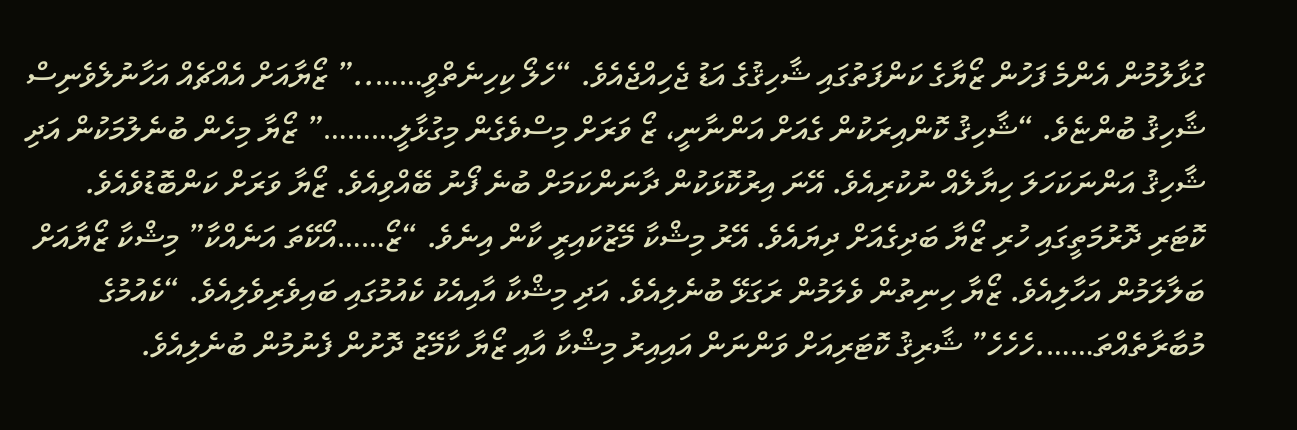ގުޅާލުމުން އެންމެ ފަހުން ޒޯޔާގެ ކަންފަތުގައި ޝާހިޤުގެ އަޑު ޖެހިއްޖެއެވެ. “ހެލޯ ކިހިނެތްވީ……..” ޒޯޔާއަށް އެއްޗެއް އަހާނުލެވެނިސް ޝާހިޤު ބުންޏެވެ. “ޝާހިޤު ކޮންއިރަކުން ގެއަށް އަންނާނީ، ޒޯ ވަރަށް މިސްވެގެން މިގުޅާލީ………” ޒޯޔާ މިހެން ބުނެލުމަކުން އަދި ޝާހިޤު އަންނަކަހަލަ ހިޔާލެއް ނުކުރިއެވެ. އޭނަ އިރުކޮޅަކުން ދާނަންކަމަށް ބުނެ ފޯނު ބޭއްވިއެވެ. ޒޯޔާ ވަރަށް ކަންބޮޑުވެއެވެ.
ކޮޓަރި ދޮރުމަތީގައި ހުރި ޒޯޔާ ބަދިގެއަށް ދިޔައެވެ. އޭރު މިޝްކާ މޭޒުކައިރީ ކާން އިނެވެ. “ޒޯ……އޯކޭތަ އަނެއްކާ” މިޝްކާ ޒޯޔާއަށް ބަލާލަމުން އަހާލިއެވެ. ޒޯޔާ ހިނިތުން ވެލަމުން ރަގަޅޭ ބުނެލިއެވެ. އަދި މިޝްކާ އާއިއެކު ކެއުމުގައި ބައިވެރިވެލިއެވެ. “ކެއުމުގެ މުބާރާތެއްތަ…….ހެހެހެ” ޝާރިޤު ކޮޓަރިއަށް ވަންނަން އައިއިރު މިޝްކާ އާއި ޒޯޔާ ކާމޭޒު ދޮށުން ފެނުމުން ބުނެލިއެވެ.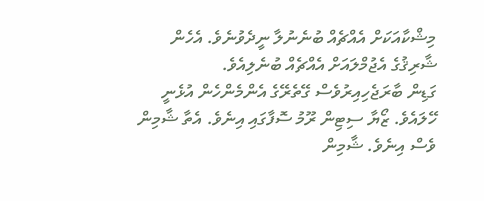މިޝްކާއަކަށް އެއްޗެއް ބުނެނުލާ ނީދެވުނެވެ. އެހެން ޝާރިޤުގެ އެޖުމްލައަށް އެއްޗެއް ބުނެލިއެވެ.
ގަޑިން ބާރަޖެހިއިރުވެސް ގޭތެރޭގެ އެންމެންހެން އުޅެނީ ހޭލައެވެ. ޒޯޔާ ސިޓިން ރޫމު ސޮފާގައި އިނެވެ. އެތާ ޝާމިން ވެސް އިނެވެ. ޝާމިން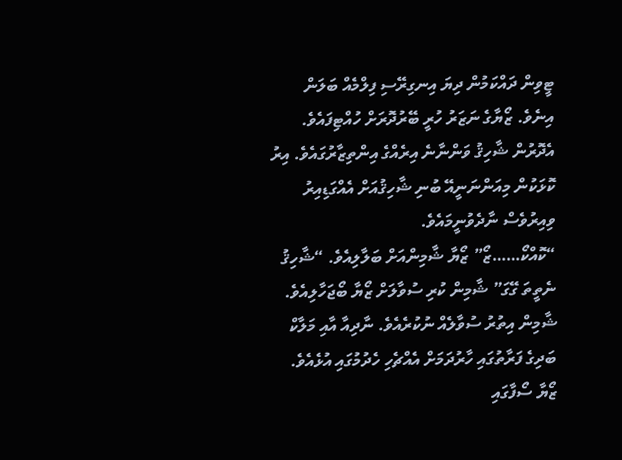ޓީވިން ދައްކަމުން ދިޔަ އިނގިރޭސި ފިލްމެއް ބަލަން އިނެވެ. ޒޯޔާގެ ނަޒަރު ހުރީ ބޭރުދޮރަށް ހުއްޓިފައެވެ. އެދޮރުން ޝާހިޤު ވަންނާނެ އިރެއްގެ އިންތިޒާރުގައެވެ. އިރު ކޮޅަކުން މިއަންނަނީއޭ ބުނި ޝާހިޤުއަށް އެއްގަޑިއިރު ވިއިރުވެސް ނާދެވުނީމައެވެ.
“ކޮއްކޯ……ޒޯ” ޒޯޔާ ޝާމިންއަށް ބަލާލިއެވެ. “ޝާހިޤު ނެތީތަ ގޭގަ” ޝާމިން ކުރި ސުވާލަށް ޒޯޔާ ބޯޖަހާލިއެވެ. ޝާމިން އިތުރު ސުވާލެއް ނުކުރެއެވެ. ނާދިއާ އާއި މަލާކް ބަދިގެ ފަރާތުގައި ހާރުދަމަށް އެއްޗެހި ހެދުމުގައި އުޅެއެވެ. ޒޯޔާ ސޯފާގައި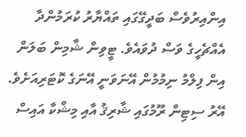އިންއިރުވެސް ބަދީގޭގައި ތައްޔާރު ކުރަމުންދާ އެއްޗެހީގެ ވަސް ދުވައެވެ. ޓީވިން ޝާމިން ބަލަން އިން ފިލްމު ނިމުމުން އޭނަވަނީ އޭނަގެ ކޮޓަރިއަށެވެ. އޭރު ސިޓިން ރޫމުގައި ޝާރިޤު އާއި މިޝްކާ އައިސް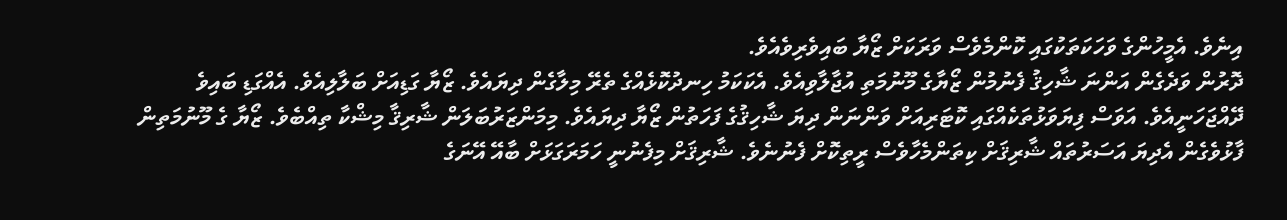އިނެވެ. އެމީހުންގެ ވަހަކަތަކުގައި ކޮންމެވެސް ވަރަކަށް ޒޯޔާ ބައިވެރިވެއެވެ.
ދޮރުން ވަދެގެން އަންނަ ޝާހިޤު ފެނުމުން ޒޯޔާގެ މޫނުމަތި އުޖާލާވިއެވެ. އެކަކަމު ހިނދުކޮޅެއްގެ ތެރޭ މިލާގެން ދިޔައެވެ. ޒޯޔާ ގަޑިއަށް ބަލާލިއެވެ. އެއްގަޑި ބައިވެ ދޭއްޖަހަނީއެވެ. އަވަސް ފިޔަވަޅުތަކެއްގައި ކޮޓަރިއަށް ވަންނަން ދިޔަ ޝާހިޤުގެ ފަހަތުން ޒޯޔާ ދިޔައެވެ. މިމަންޒަރުބަލަން ޝާރިޤާ މިޝްކާ ތިއްބެވެ. ޒޯޔާ ގެ މޫނުމަތިން ފާޅުވެގެން އެދިޔަ އަސަރުތައް ޝާރިޤަށް ކިތަންމެހާވެސް ރީތިކޮށް ފެނުނެވެ. ޝާރިޤަށް މިފެނުނީ ހަމަރަގަޅަށް ބާއޭ އޭނަގެ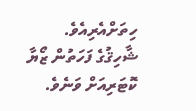ހިތަށްއެރިއެވެ.
ޝާހިޤުގެ ފަހަތުން ޒޯޔާ ކޮޓަރިއަށް ވަނެވެ.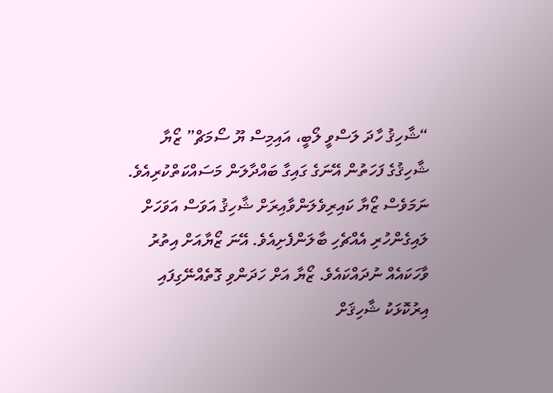“ޝާހިޤު ހާދަ ލަސްވީ ލޯބީ، އައިމިސް ޔޫ ސޯމަޗް” ޒޯޔާ ޝާހިޤުގެ ފަހަތުން އޭނަގެ ގައިގާ ބައްދާލަން މަސައްކަތްކުރިއެވެ. ނަމަވެސް ޒޯޔާ ކައިރިވެލަންވާއިރަށް ޝާހިޤު އަވަސް އަވަހަށް ލައިގެންހުރި އެއްޗެހި ބާލަންފެށިއެވެ. އޭނަ ޒޯޔާއަށް އިތުރު ވާހަކައެއް ނުދައްކައެވެ. ޒޯޔާ އަށް ހަދަންވި ގޮތެއްނޭގިފައި އިރުކޮޅަކު ޝާހިޤަށް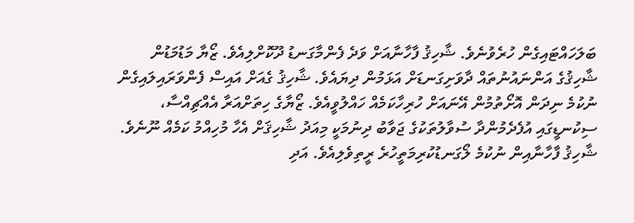ބަލަހައްޓައިގެން ހުރެވުނެވެ. ޝާހިޤު ފާހާނާއަށް ވަދެ ފެންމާގަނޑު ދޫކޮށްލިއެވެ. ޒޯޔާ މަޑުމަޑުން ޝާހިޤުގެ އަންނައުނުތައް ދާވަށިގަނޑަށް އަޅަމުން ދިޔައެވެ. ޝާހިޤު ގެއަށް އައިސް ފެންވަރައިލައިގެން ނުކުމެ ނިދަން އޮށޯތުމުން އޭނައަށް ހުރިހާކަމެއް ހައްލުވީއެވެ. ޒޯޔާގެ ހިތަށްއަރާ އެއްޗިއްސާ، ސިކުނޑީގައި އުފެދެމުންދާ ސުވާލުތަކުގެ ޖަވާބު ދިނުމަކީ މިއަދު ޝާހިޤަށް އެހާ މުހިއްމު ކަމެއް ނޫނެވެ.
ޝާހިޤު ފާހާނާއިން ނުކުމެ ލޯގަނޑުކުރިމަތީހުރެ ރީތިވެލިއެވެ. އަދި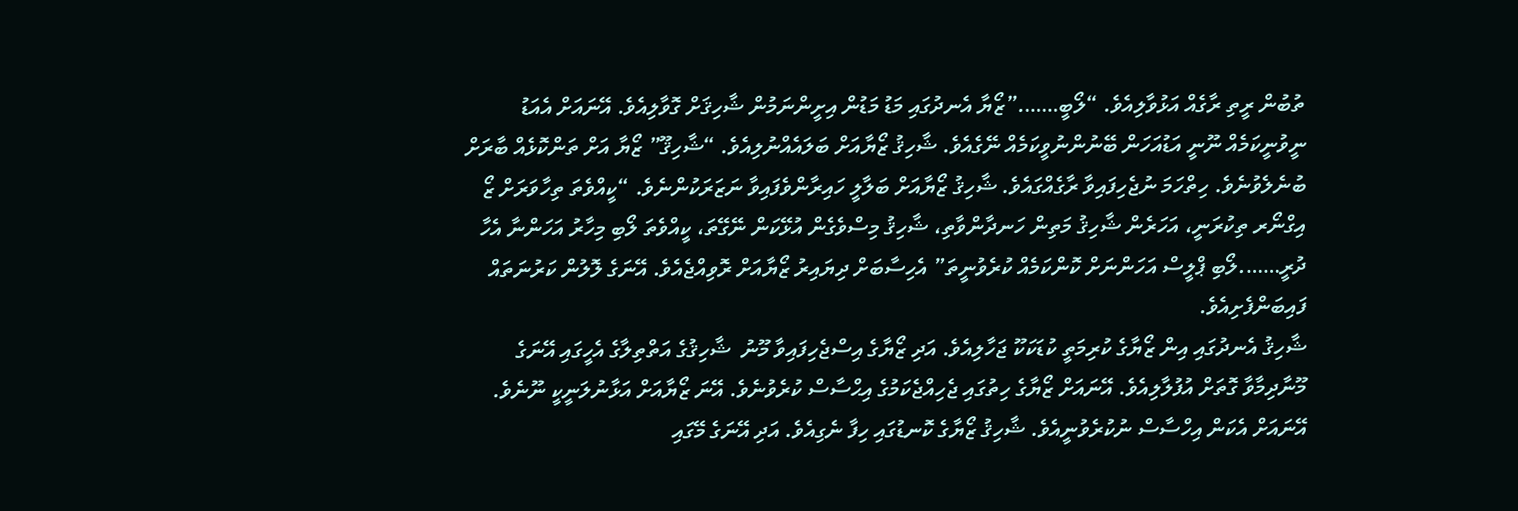ތުބުން ރީތި ރާގެއް އަޅުވާލިއެވެ. “ލޯބީ…….”ޒޯޔާ އެނދުގައި މަޑު މަޑުން އިށީންނަމުން ޝާހިޤަށް ގޮވާލިއެވެ. އޭނައަށް އެއަޑު ނީވުނީކަމެއް ނޫނީ އަޑުއަހަން ބޭނުންނުވީކަމެއް ނޭގެއެވެ. ޝާހިޤު ޒޯޔާއަށް ބަލައެއްނުލިއެވެ. “ޝާހިޤޫ” ޒޯޔާ އަށް ތަންކޮޅެއް ބާރަށް ބުނެލެވުނެވެ. ހިތްހަމަ ނުޖެހިފައިވާ ރާގެއްގައެވެ. ޝާހިޤު ޒޯޔާއަށް ބަލާލީ ހައިރާންވެފައިވާ ނަޒަރަކުންނެވެ. “ކީއްވެތަ ތިހާވަރަށް ޒޯ އިގްނޯރ ތިކުރަނީ، އަހަރެން ޝާހިޤު މަތިން ހަނދާންވާތި، ޝާހިޤު މިސްވެގެން އުޅޭކަން ނޭގޭތަ، ކީއްވެތަ ލޯބި މިހާރު އަހަންނާ އެހާ ދުރީ…….ލޯބި ޕްލީސް އަހަންނަށް ކޮންކަމެއް ކުރެވުނީތަ” އެހިސާބަށް ދިޔައިރު ޒޯޔާއަށް ރޮވިއްޖެއެވެ. އޭނަގެ ލޮލުން ކަރުނަތައް ފައިބަންފެށިއެވެ.
ޝާހިޤު އެނދުގައި އިން ޒޯޔާގެ ކުރިމަތީ ކުޑަކަކޫ ޖަހާލިއެވެ. އަދި ޒޯޔާގެ އިސްޖެހިފައިވާ މޫނު  ޝާހިޤުގެ އަތްތިލާގެ އެހީގައި އޭނަގެ މޫނާދިމާވާ ގޮތަށް އުފުލާލިއެވެ. އޭނައަށް ޒޯޔާގެ ހިތުގައި ޖެހިއްޖެކަމުގެ އިޙްސާސް ކުރެވުނެވެ. އޭނަ ޒޯޔާއަށް އަޅާނުލަނީކީ ނޫނެވެ. އޭނައަށް އެކަން އިހްސާސް ނުކުރެވުނީއެވެ. ޝާހިޤު ޒޯޔާގެ ކޮނޑުގައި ހިފާ ނެގިއެވެ. އަދި އޭނަގެ މޭގައި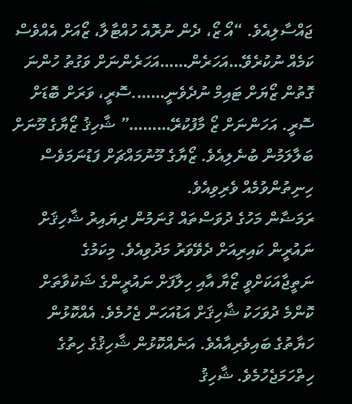ޖައްސާލިއެވެ. “އޯ ޒޯ، ދެން ނުރޮއެ ހުއްޓާލާ، ޒޯއަށް އެއްވެސް ކަމެއް ނުކުރެވޭ…އަހަރެން……އަހަރެންނަށް ވަގުތު ހުންނަ ގޮތުން ޒޯޔަށް ޓައިމް ނުދެވެނީ…….ސޮރީ، ވަރަށް ބޮޑަށް ސޮރީ. އަހަންނަށް ޒޯ މާފުކުރޭ………” ޝާހިޤު ޒޯޔާގެ މޫނަށް ބަލާލަމުން ބުނެލިއެވެ. ޒޯޔާގެ މޫނުމައްޗަށް ފަޑުނަމަވެސް ހިނިތުންވުމެއް ވެރިވިއެވެ.
ރަމަޟާން މަހުގެ ދުވަސްތައް ގުނަމުން ދިޔައިރު ޝާހިޤަށް ނައުރީން ކައިރިއަށް ދެވޭވަރު މަދުވިއެވެ. މިކަމުގެ ނަތީޖާއަކަށްވީ ޒޯޔާ އާއި ހިލާފަށް ނައުރީންގެ ޝަކުވާތަށް ކޮންމެ ދުވަހަކު ޝާހިޤަށް އަޑުއަހަން ޖެހުމެވެ. އެއްކޮޅުން ހަޔާތުގެ ބައިވެރިއާއެވެ. އަނެއްކޮޅުން ޝާހިޤުގެ ހިތުގެ ހިތްހަމަޖެހުމެވެ. ޝާހިޤު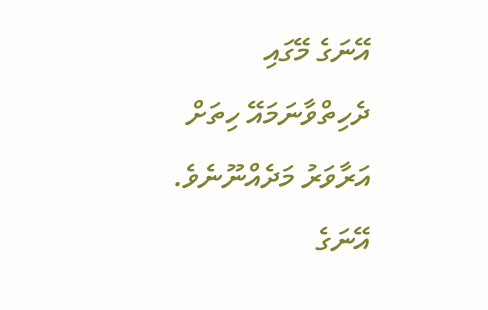އޭނަގެ މޭގައި ދެހިތްވާނަމައޭ ހިތަށް އަރާވަރު މަދެއްނޫނެވެ. އޭނަގެ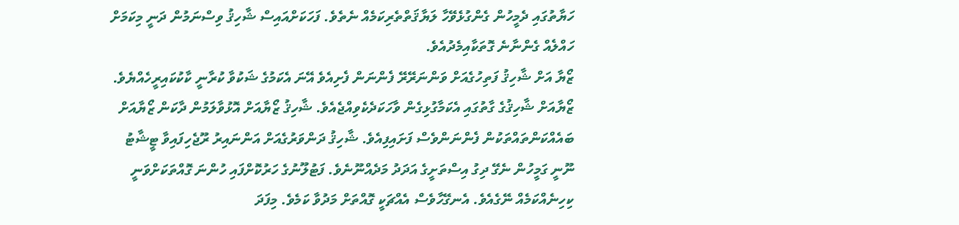ހަޔާތުގައި ދެމީހުން ގެންގުޅެވޭހާ ލަޔާޤަތްތެރިކަމެއް ނެތެވެ. ފަހަކަށްއައިސް ޝާހިޤު ވިސްނަމުން ދަނީ މިކަމަށް ހައްލެއް ގެންނާނެ ގޮތަކާއިމެދުއެވެ.
ޒޯޔާ އަށް ޝާހިޤު ފަތިހުގެއަށް ވަންނަރޭރޭ ފެންނަން ފެށިއެވެ އޭނަ އެކަމުގެ ޝަކުވާ ކުރާނީ ކާކުކައިރީހެއްޔެވެ. ޒޯޔާއަށް ޝާހިޤުގެ ގާތުގައި އެކަމާގުޅިގެން ވާހަކަދެކެވިއްޖެއެވެ. ޝާހިޤު ޒޯޔާއަށް އޮޅުވާލަމުން ދާކަން ޒޯޔާއަށް ބައެއްކަންތައްތަކުން ފެންނަންވެސް ފަށައިފިއެވެ. ޝާހިޤު ދަންވަރުގެއަށް އަންނައިރު ރޫޖެހިފައިވާ ޓީޝާޓު ނޫނީ ގަމީހުން ނެގޭ ދިގު އިސްތަށީގެ އަދަދު މަދެއްނޫނެވެ. ފަޓުލޫނުގެ ހަރުކޮށްފައި ހުންނަ ގޮއްތަކަށްވަނީ ކިހިނެއްކަމެއް ނޭގެއެވެ. އެނގޭހާވެސް އެއްޗަކީ ގޮއްތަށް މަދުވާ ކަމެވެ. މިފަދަ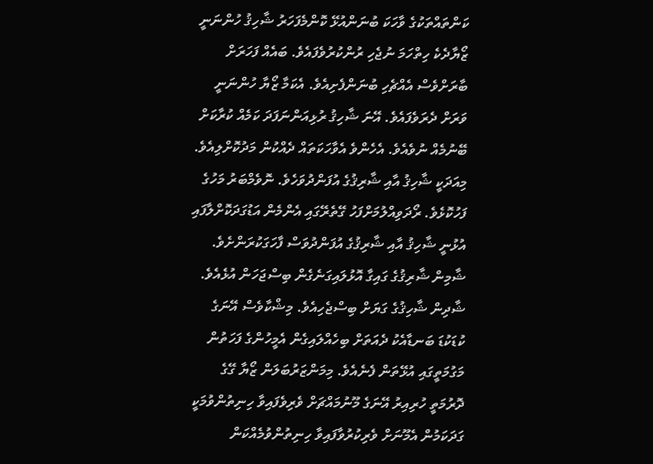ކަންތައްތަކުގެ ވާހަކަ ބުނަންއުޅޭ ކޮންމެފަހަރު ޝާހިޤު ހުންނަނީ ޒޯޔާދެކެ ހިތްހަމަ ނުޖެހި ރުންކުރުވެފައެވެ. ބައެއް ފަހަރަށް ބާރަށްވެސް އެއްޗެހި ބުނަންފެށިއެވެ. އެކަމާ ޒޯޔާ ހުންނަނީ ވަރަށް ދެރަވެފައެވެ. އޭނަ ޝާހިޤު ރުޅިއަންނަފަދަ ކަމެއް ކުރާކަށް ބޭނުމެއް ނުވެއެވެ. އެހެންވެ އެވާހަކަތައް ދެއްކުން މަދުކޮށްލިއެވެ.
މިއަދަކީ ޝާހިޤު އާއި ޝާރިޤުގެ އުފަންދުވަހެވެ. ނޮވެމްބަރު މަހުގެ ފަހުކޮޅެވެ. ރޯދަވިއްލުމަށްފަހު ގޭތެރޭގައި އެންމެން އަޑުގަދަކޮށްލާފައި އުޅުނީ ޝާހިޤު އާއި ޝާރިޤުގެ އުފަންދުވަސް ފާހަގަކުރަންށެވެ. ޝާމިން ޝާރިޤުގެ ގައިގާ އޮޅުލައިގަނެގެން ބިސްޖަހަން އުޅެއެވެ. ޝާދިން ޝާހިޤުގެ ގަޔަށް ބިސްޖެހިއެވެ. މިޝްކާވެސް އޭނަގެ ކުޑަކުޑަ ބަނޑާއެކު ދެއަތަށް ބިހެއްލައިގެން އެމީހުންގެ ފަހަތުން މަގުމަތީގައި އުޅޭތަން ފެނެއެވެ. މިމަންޒަރުބަލަން ޒޯޔާ ގޭގެ ދޮރުމަތީ ހުރިއިރު އޭނަގެ މޫނުމައްޗަށް ވެރިވެފައިވާ ހިނިތުންވުމަކީ ގަދަކަމުން އެމޫނަށް ވެރިކުރުވާފައިވާ ހިނިތުންވުމެއްކަން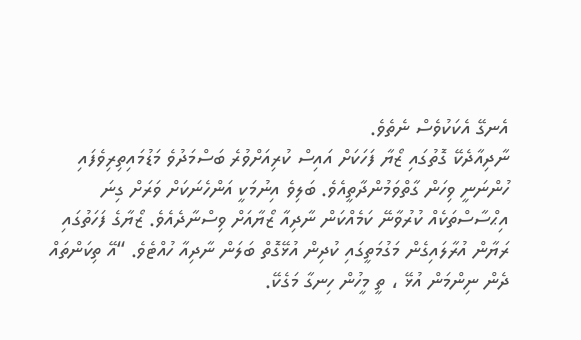އެނގޭ އެކަކުވެސް ނެތެވެ.
ނާދިއާދެކޭ ގޮތުގައި ޒޯޔާ ފަހަކަށް އައިސް ކުރިއަށްވުރެ ބަސްމަދުވެ މަޑުމައިތިރިވެފައި ހުންނަނީ ވިހަން ގާތްވަމުންދާތީއެވެ. ބަލިވެ އިނުމަކީ އަންހެނަކަށް ވަރަށް ގިނަ އިޙްސާސްތަކެއް ކުރުވާނޭ ކަމެއްކަން ނާދިއާ ޒޯޔާއަށް ވިސްނާދެއެވެ. ޒޯޔާގެ ފަހަތުގައި ރަޔާން އުރާލައިގެން މަގުމަތީގައި ކުދިން އުޅޭގޮތް ބަލަން ނާދިއާ ހުއްޓެވެ. “އޭ ތިކަންތައް ދެން ނިންމަން އުޅޭ ، ތީ މީހުން ހިނގާ މަގެކޭ.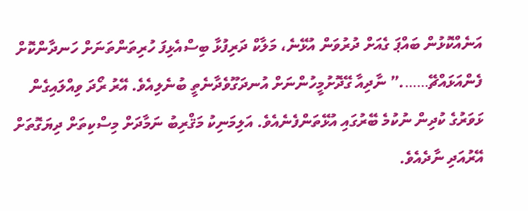އަނެއްކޮޅުން ބައްޕަ ގެއަށް ދުރުވަން އުޅޭނެ، މަލާކް ދަރިފުޅާ ބިސްއެޅިފަ ހުރިތަންތަނަށް ހަނދާންކޮށް ފެންއަޅައްޗޭ…….” ނާދިއާ ގޭދޮށުމީހުންނަށް އުނދަގޫވެދާނެތީ ބުނެލިއެވެ. އޭރު ރޯދަ ވިއްލައިގެން ޅަވަރުގެ ކުދިން ނުކުމެ ބޭރުގައި އުޅޭތަންފެނެއެވެ. އަލިމަނިކު މަޤްރިބު ނަމާދަށް މިސްކިތަށް ދިޔަގޮތަށް އޭރުއަދި ނާދެއެވެ.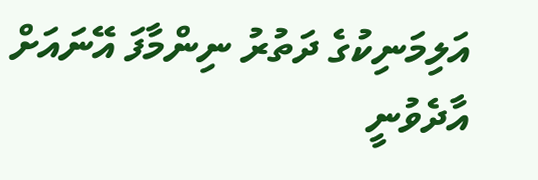އަލިމަނިކުގެ ދަތުރު ނިންމާފަ އޭނައަށް އާދެވުނީ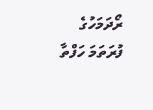ރޯދަމަހުގެ ފުރަތަމަ ހަފްތާ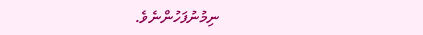ނިމުނުފަހުންނެވެ.